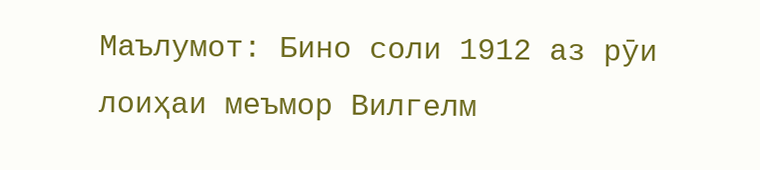Маълумот: Бино соли 1912 аз рӯи лоиҳаи меъмор Вилгелм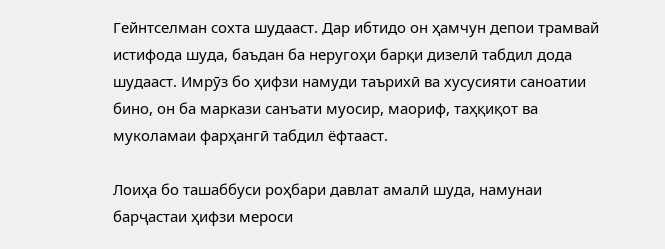Гейнтселман сохта шудааст. Дар ибтидо он ҳамчун депои трамвай истифода шуда, баъдан ба неругоҳи барқи дизелӣ табдил дода шудааст. Имрӯз бо ҳифзи намуди таърихӣ ва хусусияти саноатии бино, он ба маркази санъати муосир, маориф, таҳқиқот ва муколамаи фарҳангӣ табдил ёфтааст.

Лоиҳа бо ташаббуси роҳбари давлат амалӣ шуда, намунаи барҷастаи ҳифзи мероси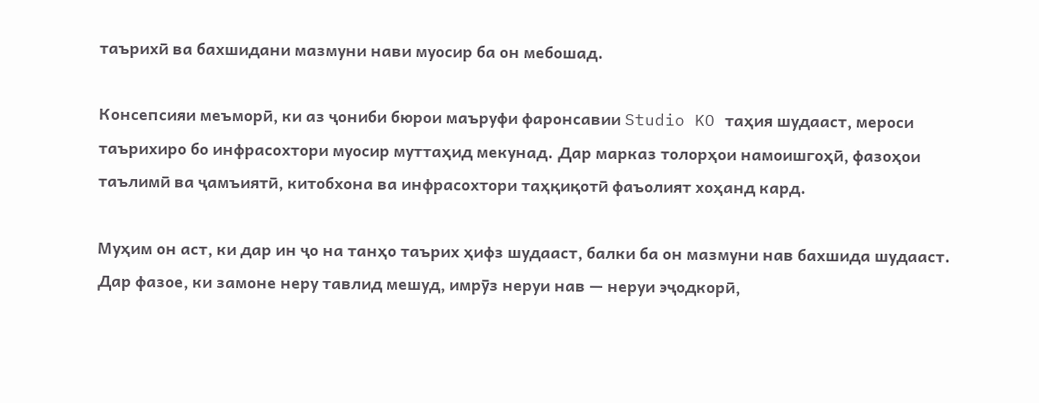таърихӣ ва бахшидани мазмуни нави муосир ба он мебошад.

Консепсияи меъморӣ, ки аз ҷониби бюрои маъруфи фаронсавии Studio KO таҳия шудааст, мероси таърихиро бо инфрасохтори муосир муттаҳид мекунад. Дар марказ толорҳои намоишгоҳӣ, фазоҳои таълимӣ ва ҷамъиятӣ, китобхона ва инфрасохтори таҳқиқотӣ фаъолият хоҳанд кард.

Муҳим он аст, ки дар ин ҷо на танҳо таърих ҳифз шудааст, балки ба он мазмуни нав бахшида шудааст. Дар фазое, ки замоне неру тавлид мешуд, имрӯз неруи нав — неруи эҷодкорӣ,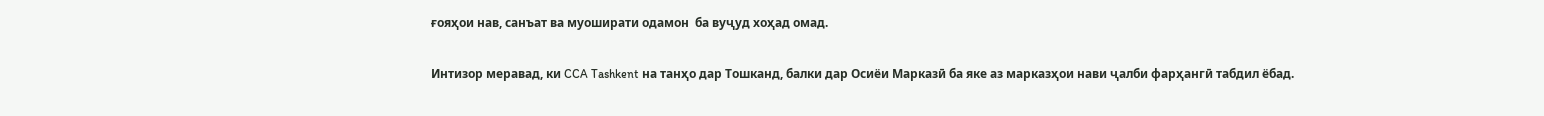ғояҳои нав, санъат ва муоширати одамон  ба вуҷуд хоҳад омад.

Интизор меравад, ки CCA Tashkent на танҳо дар Тошканд, балки дар Осиёи Марказӣ ба яке аз марказҳои нави ҷалби фарҳангӣ табдил ёбад.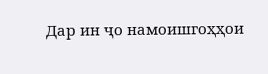Дар ин ҷо намоишгоҳҳои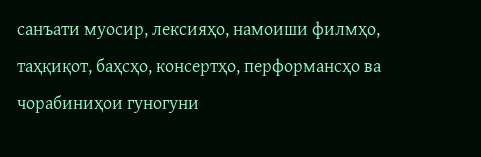санъати муосир, лексияҳо, намоиши филмҳо, таҳқиқот, баҳсҳо, консертҳо, перформансҳо ва чорабиниҳои гуногуни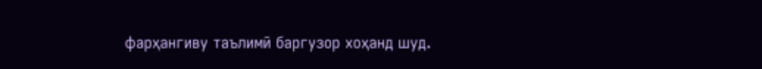фарҳангиву таълимӣ баргузор хоҳанд шуд.